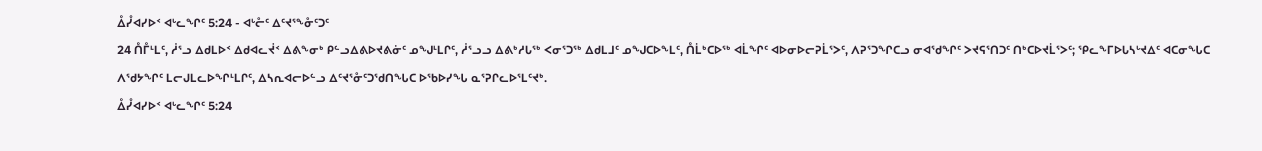ᐂᓮᐊᓯᐅᑉ ᐊᒡᓚᖏᑦ 5:24 - ᐊᒡᓔᑦ ᐃᑦᔪᕐᖕᓁᑦᑐᑦ
24 ᑍᒤᒻᒪᑦ, ᓲᕐᓗ ᐃᑯᒪᐅᑉ ᐃᑯᐊᓚᔫᑉ ᐃᕕᖕᓂᒃ ᑭᓪᓗᐃᕕᐅᔪᕕᓃᑦ ᓄᖑᒻᒪᒋᑦ, ᓲᕐᓗᓗ ᐃᕕᒃᓱᒐᖅ ᐸᓂᕐᑐᖅ ᐃᑯᒪᒧᑦ ᓄᖑᑕᐅᖕᒪᑦ, ᑍᒫᒃᑕᐅᖅ ᐊᒫᖏᑦ ᐊᐅᓂᐅᓕᕈᒫᕐᐳᑦ, ᐱᕈᕐᑐᖏᑕᓗ ᓂᐊᖁᖏᑦ ᐳᔪᕋᕐᑎᑐᑦ ᑎᒃᑕᐅᔪᒫᕐᐳᑦ; ᕿᓚᖕᒥᐅᒐᓴᒡᔪᐃᑦ ᐊᑕᓂᖓᑕ ᐱᖁᔭᖏᑦ ᒪᓕᒍᒪᓚᐅᖏᒻᒪᒋᑦ, ᐃᓴᕆᐊᓕᐅᓪᓗ ᐃᑦᔪᕐᓁᑦᑐᖁᑎᖓᑕ ᐅᖃᐅᓯᖓ ᓇᕐᕈᒋᓚᐅᕐᒪᑦᔪᒃ.
ᐂᓮᐊᓯᐅᑉ ᐊᒡᓚᖏᑦ 5:24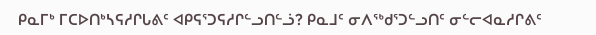ᑭᓇᒥᒃ ᒥᑕᐅᑎᒃᓴᕋᓱᒋᒐᕕᑦ ᐊᑭᕋᕐᑐᕋᓱᒋᓪᓗᑎᓪᓘ? ᑭᓇᒧᑦ ᓂᐱᖅᑯᕐᑐᓪᓗᑎᑦ ᓂᓪᓕᐊᓇᓱᒋᕕᑦ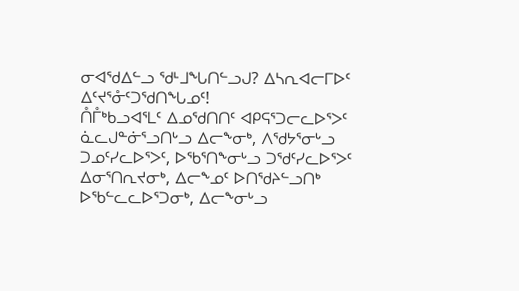ᓂᐊᖁᐃᓪᓗ ᖁᒻᒧᖓᑎᓪᓗᒍ? ᐃᓴᕆᐊᓕᒥᐅᑦ ᐃᑦᔪᕐᓁᑦᑐᖁᑎᖓᓄᑦ!
ᑍᒤᒃᑲᓗᐊᕐᒪᑦ ᐃᓄᖁᑎᑎᑦ ᐊᑭᕋᕐᑐᓕᓚᐅᕐᐳᑦ ᓈᓚᒍᓐᓃᕐᓗᑎᒡᓗ ᐃᓕᖕᓂᒃ, ᐱᖁᔭᕐᓂᒡᓗ ᑐᓄᑦᓯᓚᐅᕐᐳᑦ, ᐅᖃᕐᑎᖕᓂᒡᓗ ᑐᖁᑦᓯᓚᐅᕐᐳᑦ ᐃᓂᕐᑎᕆᔪᓂᒃ, ᐃᓕᖕᓄᑦ ᐅᑎᖁᔨᓪᓗᑎᒃ ᐅᖃᓪᓚᓚᐅᕐᑐᓂᒃ, ᐃᓕᖕᓂᒡᓗ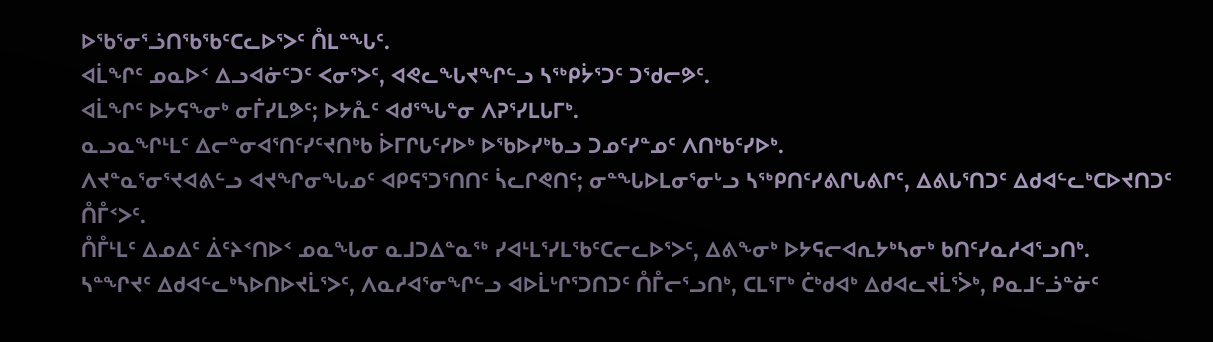ᐅᖃᕐᓂᕐᓘᑎᖃᖃᑦᑕᓚᐅᕐᐳᑦ ᑍᒪᓐᖓᑦ.
ᐊᒫᖏᑦ ᓄᓇᐅᑉ ᐃᓗᐊᓃᑦᑐᑦ ᐸᓂᕐᐳᑦ, ᐊᕙᓚᖓᔪᖏᓪᓗ ᓴᖅᑭᔮᕐᑐᑦ ᑐᖁᓕᕗᑦ.
ᐊᒫᖏᑦ ᐅᔭᕋᖕᓂᒃ ᓂᒦᓯᒪᕗᑦ; ᐅᔭᕅᑦ ᐊᑯᕐᖓᓐᓂ ᐱᕈᕐᓯᒪᒐᒥᒃ.
ᓇᓗᓇᖏᒻᒪᑦ ᐃᓕᓐᓂᐊᕐᑎᑦᓯᑦᔪᑎᒃᑲ ᐆᒥᒋᒐᑦᓯᐅᒃ ᐅᖃᐅᓯᒃᑲᓗ ᑐᓄᑦᓯᓐᓄᑦ ᐱᑎᒃᑲᑦᓯᐅᒃ.
ᐱᔪᓐᓇᕐᓂᕐᔪᐊᕕᓪᓗ ᐊᔪᖏᓂᖓᓄᑦ ᐊᑭᕋᕐᑐᕐᑎᑎᑦ ᓵᓚᒋᕙᑎᑦ; ᓂᓐᖓᐅᒪᓂᕐᓂᒡᓗ ᓴᖅᑭᑎᑦᓯᕕᒋᒐᕕᒋᑦ, ᐃᕕᒐᕐᑎᑐᑦ ᐃᑯᐊᓪᓚᒃᑕᐅᔪᑎᑐᑦ ᑍᒤᑉᐳᑦ.
ᑍᒤᒻᒪᑦ ᐃᓄᐃᑦ ᐄᑦᔨᑉᑎᐅᑉ ᓄᓇᖓᓂ ᓇᒧᑐᐃᓐᓇᖅ ᓯᐊᒻᒪᕐᓯᒪᖃᑦᑕᓕᓚᐅᕐᐳᑦ, ᐃᕕᖕᓂᒃ ᐅᔭᕋᓕᐊᕆᔭᒃᓴᓂᒃ ᑲᑎᑦᓯᓇᓱᐊᕐᓗᑎᒃ.
ᓴᓐᖏᔪᑦ ᐃᑯᐊᓪᓚᒃᓴᐅᑎᐅᔪᒫᕐᐳᑦ, ᐱᓇᓱᐊᕐᓂᖏᓪᓗ ᐊᐅᒫᒡᒋᕐᑐᑎᑐᑦ ᑍᒤᓕᕐᓗᑎᒃ, ᑕᒪᕐᒥᒃ ᑖᒃᑯᐊᒃ ᐃᑯᐊᓚᔪᒫᕐᐴᒃ, ᑭᓇᒧᓪᓘᓐᓃᑦ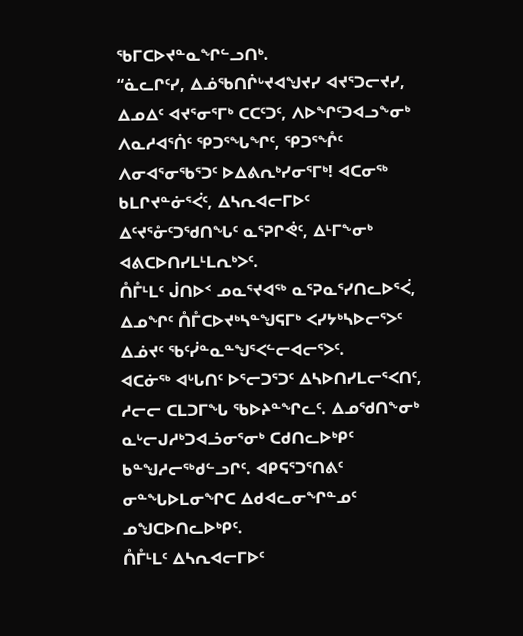ᖃᒥᑕᐅᔪᓐᓇᖏᓪᓗᑎᒃ.
“ᓈᓚᒋᑦᓯ, ᐃᓅᖃᑎᒌᒡᔪᐊᖑᔪᓯ ᐊᔪᕐᑐᓕᔪᓯ, ᐃᓄᐃᑦ ᐊᔪᕐᓂᕐᒥᒃ ᑕᑕᑦᑐᑦ, ᐱᐅᖏᑦᑐᐊᓗᖕᓂᒃ ᐱᓇᓱᐊᕐᑏᑦ ᕿᑐᕐᖓᖏᑦ, ᕿᑐᕐᖎᑦ ᐱᓂᐊᕐᓂᖃᕐᑐᑦ ᐅᐃᕕᕆᒃᓯᓂᕐᒥᒃ! ᐊᑕᓂᖅ ᑲᒪᒋᔪᓐᓃᕐᐹᑦ, ᐃᓴᕆᐊᓕᒥᐅᑦ ᐃᑦᔪᕐᓁᑦᑐᖁᑎᖓᑦ ᓇᕐᕈᒋᕚᑦ, ᐃᒻᒥᖕᓂᒃ ᐊᕕᑕᐅᑎᓯᒪᒻᒪᕆᒃᐳᑦ.
ᑍᒤᒻᒪᑦ ᒎᑎᐅᑉ ᓄᓇᕐᔪᐊᖅ ᓇᕐᕈᓇᕐᓯᑎᓚᐅᕐᐹ, ᐃᓄᖏᑦ ᑍᒤᑕᐅᔪᒃᓴᓐᖑᕋᒥᒃ ᐸᓯᔭᒃᓴᐅᓕᕐᐳᑦ ᐃᓅᔪᑦ ᖃᑦᓰᓐᓇᓐᖑᕐᐸᓪᓕᐊᓕᕐᐳᑦ.
ᐊᑕᓃᖅ ᐊᒡᒐᑎᑦ ᐅᕐᓕᑐᕐᑐᑦ ᐃᓴᐅᑎᓯᒪᓕᕐᐸᑎᑦ, ᓱᓕᓕ ᑕᒪᑐᒥᖓ ᖃᐅᔨᓐᖏᓚᑦ. ᐃᓄᖁᑎᖕᓂᒃ ᓇᒡᓕᒍᓱᒃᑐᐊᓘᓂᕐᓂᒃ ᑕᑯᑎᓚᐅᒃᑭᑦ ᑲᓐᖑᓱᓕᖅᑯᓪᓗᒋᑦ. ᐊᑭᕋᕐᑐᕐᑎᕕᑦ ᓂᓐᖓᐅᒪᓂᖏᑕ ᐃᑯᐊᓚᓂᖏᓐᓄᑦ ᓄᖑᑕᐅᑎᓚᐅᒃᑭᑦ.
ᑍᒤᒻᒪᑦ ᐃᓴᕆᐊᓕᒥᐅᑦ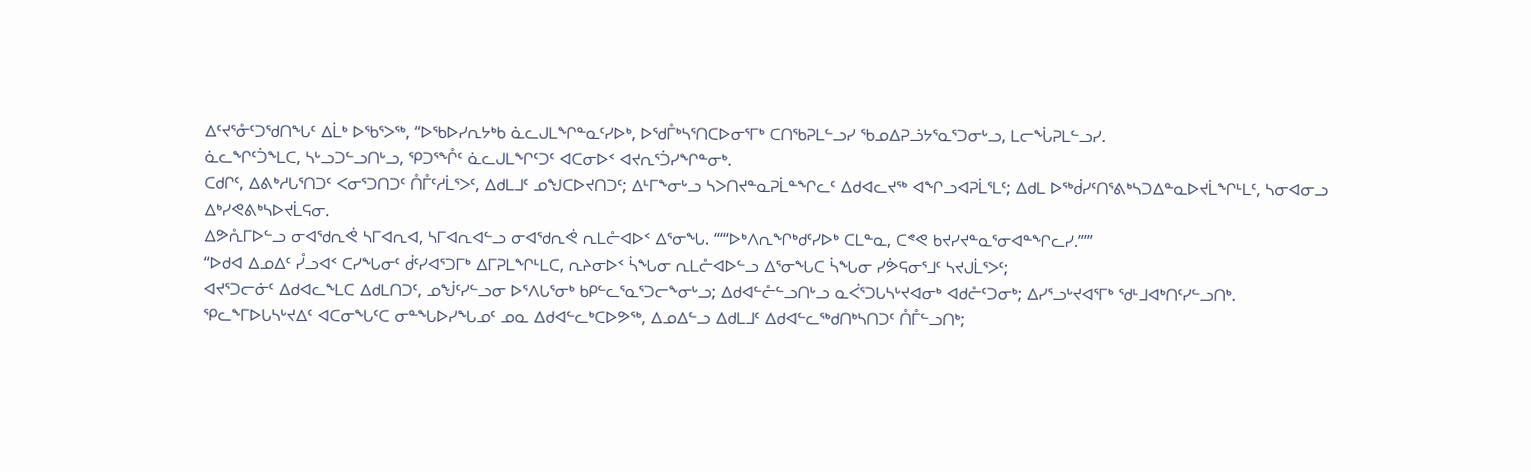ᐃᑦᔪᕐᓁᑦᑐᖁᑎᖓᑦ ᐃᒫᒃ ᐅᖃᕐᐳᖅ, “ᐅᖃᐅᓯᕆᔭᒃᑲ ᓈᓚᒍᒪᖏᓐᓇᑦᓯᐅᒃ, ᐅᖁᒤᒃᓴᕐᑎᑕᐅᓂᕐᒥᒃ ᑕᑎᖃᕈᒪᓪᓗᓯ ᖃᓄᐃᕈᓘᔭᕐᓇᕐᑐᓂᒡᓗ, ᒪᓕᖔᕈᒪᓪᓗᓯ.
ᓈᓚᖏᑦᑑᖕᒪᑕ, ᓴᒡᓗᑐᓪᓗᑎᒡᓗ, ᕿᑐᕐᖎᑦ ᓈᓚᒍᒪᖏᑦᑐᑦ ᐊᑕᓂᐅᑉ ᐊᔪᕆᕐᑑᓯᖏᓐᓂᒃ.
ᑕᑯᒋᑦ, ᐃᕕᒃᓱᒐᕐᑎᑐᑦ ᐸᓂᕐᑐᑎᑐᑦ ᑍᒤᑦᓱᒫᕐᐳᑦ, ᐃᑯᒪᒧᑦ ᓄᖑᑕᐅᔪᑎᑐᑦ; ᐃᒻᒥᖕᓂᒡᓗ ᓴᐳᑎᔪᓐᓇᕈᒫᓐᖏᓚᑦ ᐃᑯᐊᓚᔪᖅ ᐊᖏᓗᐊᕈᒫᕐᒪᑦ; ᐃᑯᒪ ᐅᖅᑰᓯᑦᑎᕐᕕᒃᓴᑐᐃᓐᓇᐅᔪᒫᖏᒻᒪᑦ, ᓴᓂᐊᓂᓗ ᐃᒃᓯᕙᕕᒃᓴᐅᔪᒫᕋᓂ.
ᐃᕗᕅᒥᐅᓪᓗ ᓂᐊᖁᕆᕚ ᓴᒥᐊᕆᐊ, ᓴᒥᐊᕆᐊᓪᓗ ᓂᐊᖁᕆᕚ ᕆᒪᓔᐊᐅᑉ ᐃᕐᓂᖓ. “‘“ᐅᒃᐱᕆᖏᒃᑯᑦᓯᐅᒃ ᑕᒪᓐᓇ, ᑕᕝᕙ ᑲᔪᓯᔪᓐᓇᕐᓂᐊᓐᖏᓚᓯ.”’”
“ᐅᑯᐊ ᐃᓄᐃᑦ ᓮᓗᐊᑉ ᑕᓯᖓᓂᑦ ᑰᑦᓯᐊᕐᑐᒥᒃ ᐃᒥᕈᒪᖏᒻᒪᑕ, ᕆᔨᓂᐅᑉ ᓵᖓᓂ ᕆᒪᓔᐊᐅᓪᓗ ᐃᕐᓂᖓᑕ ᓵᖓᓂ ᓯᕘᕋᓂᕐᒧᑦ ᓴᔪᒍᒫᕐᐳᑦ;
ᐊᔪᕐᑐᓕᓃᑦ ᐃᑯᐊᓚᖕᒪᑕ ᐃᑯᒪᑎᑐᑦ, ᓄᖒᑦᓯᓪᓗᓂ ᐅᕐᐱᒐᕐᓂᒃ ᑲᑭᓪᓚᕐᓇᕐᑐᓕᖕᓂᒡᓗ; ᐃᑯᐊᓪᓔᓪᓗᑎᒡᓗ ᓇᐹᕐᑐᒐᓴᒡᔪᐊᓂᒃ ᐊᑯᓔᑦᑐᓂᒃ; ᐃᓯᕐᓗᒡᔪᐊᕐᒥᒃ ᖁᒻᒧᐊᒃᑎᑦᓯᓪᓗᑎᒃ.
ᕿᓚᖕᒥᐅᒐᓴᒡᔪᐃᑦ ᐊᑕᓂᖓᑦᑕ ᓂᓐᖓᐅᓯᖓᓄᑦ ᓄᓇ ᐃᑯᐊᓪᓚᒃᑕᐅᕗᖅ, ᐃᓄᐃᓪᓗ ᐃᑯᒪᒧᑦ ᐃᑯᐊᓪᓚᖅᑯᑎᒃᓴᑎᑐᑦ ᑍᒤᓪᓗᑎᒃ;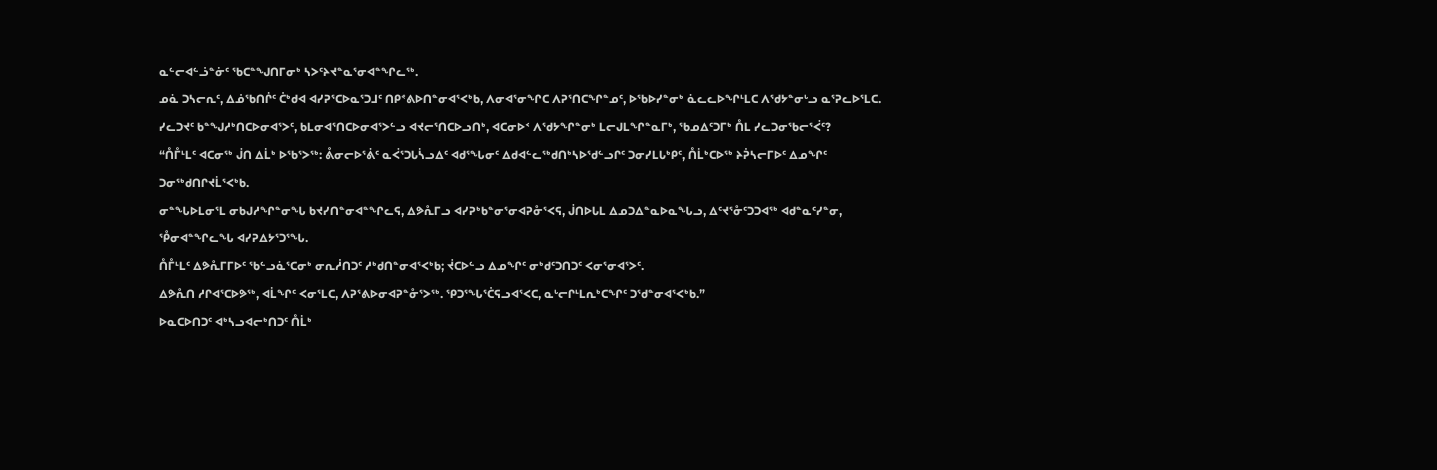ᓇᓪᓕᐊᓪᓘᓐᓃᑦ ᖃᑕᓐᖑᑎᒥᓂᒃ ᓴᐳᑦᔨᔪᓐᓇᕐᓂᐊᓐᖏᓚᖅ.
ᓄᓈ ᑐᓴᓕᕆᑦ, ᐃᓅᖃᑎᒌᑦ ᑖᒃᑯᐊ ᐊᓯᕈᕐᑕᐅᓇᕐᑐᒧᑦ ᑎᑭᕝᕕᐅᑎᓐᓂᐊᕐᐸᒃᑲ, ᐱᓂᐊᕐᓂᖏᑕ ᐱᕈᕐᑎᑕᖏᓐᓄᑦ, ᐅᖃᐅᓯᓐᓂᒃ ᓈᓚᓚᐅᖏᒻᒪᑕ ᐱᖁᔭᓐᓂᒡᓗ ᓇᕐᕈᓚᐅᕐᒪᑕ.
ᓯᓚᑐᔪᑦ ᑲᓐᖑᓱᒃᑎᑕᐅᓂᐊᕐᐳᑦ, ᑲᒪᓂᐊᕐᑎᑕᐅᓂᐊᕐᐳᓪᓗ ᐊᔪᓕᕐᑎᑕᐅᓗᑎᒃ, ᐊᑕᓂᐅᑉ ᐱᖁᔭᖏᓐᓂᒃ ᒪᓕᒍᒪᖏᓐᓇᒥᒃ, ᖃᓄᐃᑦᑐᒥᒃ ᑍᒪ ᓯᓚᑐᓂᖃᓕᕐᐹᑦ?
“ᑍᒤᒻᒪᑦ ᐊᑕᓂᖅ ᒎᑎ ᐃᒫᒃ ᐅᖃᕐᐳᖅ: ᕔᓂᓕᐅᕐᕖᑦ ᓇᐹᕐᑐᒐᓵᓗᐃᑦ ᐊᑯᕐᖓᓂᑦ ᐃᑯᐊᓪᓚᖅᑯᑎᒃᓴᐅᖁᓪᓗᒋᑦ ᑐᓂᓯᒪᒐᒃᑭᑦ, ᑍᒫᒃᑕᐅᖅ ᔨᕉᓴᓕᒥᐅᑦ ᐃᓄᖏᑦ ᑐᓂᖅᑯᑎᒋᔪᒫᕐᐸᒃᑲ.
ᓂᓐᖓᐅᒪᓂᕐᒪ ᓂᑲᒍᓱᖏᓐᓂᖓ ᑲᔪᓯᑎᓐᓂᐊᓐᖏᓚᕋ, ᐃᕗᕅᒥᓗ ᐊᓯᕈᒃᑲᓐᓂᕐᓂᐊᕈᓁᕐᐸᕋ, ᒎᑎᐅᒐᒪ ᐃᓄᑐᐃᓐᓇᐅᓇᖓᓗ, ᐃᑦᔪᕐᓁᑦᑐᑐᐊᖅ ᐊᑯᓐᓇᑦᓯᓐᓂ, ᕾᓂᐊᓐᖏᓚᖓ ᐊᓯᕈᐃᔭᕐᑐᕐᖓ.
ᑍᒤᒻᒪᑦ ᐃᕗᕅᒥᒥᐅᑦ ᖃᓪᓗᓈᕐᑕᓂᒃ ᓂᕆᓲᑎᑐᑦ ᓱᒃᑯᑎᓐᓂᐊᕐᐸᒃᑲ; ᔫᑕᐅᓪᓗ ᐃᓄᖏᑦ ᓂᒃᑯᑦᑐᑎᑐᑦ ᐸᓂᕐᓂᐊᕐᐳᑦ.
ᐃᕗᕅᑎ ᓱᒋᐊᕐᑕᐅᕗᖅ, ᐊᒫᖏᑦ ᐸᓂᕐᒪᑕ, ᐱᕈᕐᕕᐅᓂᐊᕈᓐᓁᕐᐳᖅ. ᕿᑐᕐᖓᕐᑖᕋᓗᐊᕐᐸᑕ, ᓇᒡᓕᒋᒻᒪᕆᒃᑕᖏᑦ ᑐᖁᓐᓂᐊᕐᐸᒃᑲ.”
ᐅᓇᑕᐅᑎᑐᑦ ᐊᒃᓴᓗᐊᓕᒃᑎᑐᑦ ᑍᒫᒃ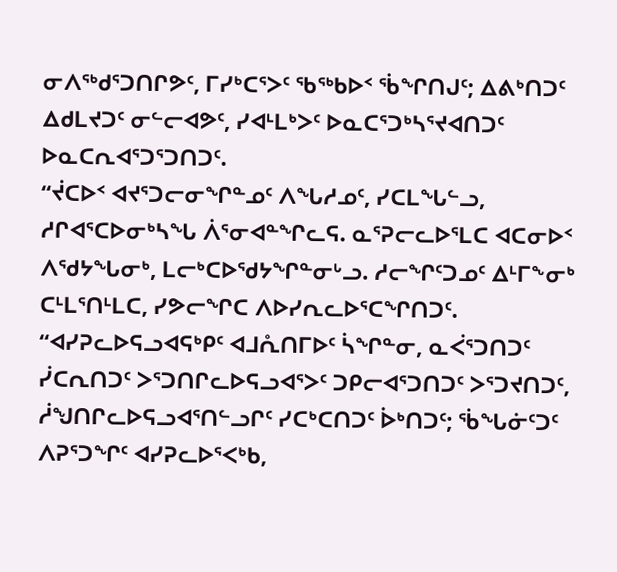ᓂᐱᖅᑯᕐᑐᑎᒋᕗᑦ, ᒥᓯᒃᑕᕐᐳᑦ ᖃᖅᑲᐅᑉ ᖄᖏᑎᒍᑦ; ᐃᕕᒃᑎᑐᑦ ᐃᑯᒪᔪᑐᑦ ᓂᓪᓕᐊᕗᑦ, ᓯᐊᒻᒪᒃᐳᑦ ᐅᓇᑕᕐᑐᒃᓴᕐᔪᐊᑎᑐᑦ ᐅᓇᑕᕆᐊᕐᑐᕐᑐᑎᑐᑦ.
“ᔫᑕᐅᑉ ᐊᔪᕐᑐᓕᓂᖏᓐᓄᑦ ᐱᖓᓱᓄᑦ, ᓯᑕᒪᖓᓪᓗ, ᓱᒋᐊᕐᑕᐅᓂᒃᓴᖓ ᐲᕐᓂᐊᓐᖏᓚᕋ. ᓇᕐᕈᓕᓚᐅᕐᒪᑕ ᐊᑕᓂᐅᑉ ᐱᖁᔭᖓᓂᒃ, ᒪᓕᒃᑕᐅᖁᔭᖏᓐᓂᒡᓗ. ᓱᓕᖏᑦᑐᓄᑦ ᐃᒻᒥᖕᓂᒃ ᑕᒻᒪᕐᑎᒻᒪᑕ, ᓯᕗᓕᖏᑕ ᐱᐅᓯᕆᓚᐅᕐᑕᖏᑎᑐᑦ.
“ᐊᓯᕈᓚᐅᕋᓗᐊᕋᒃᑭᑦ ᐊᒧᕅᑎᒥᐅᑦ ᓵᖏᓐᓂ, ᓇᐹᕐᑐᑎᑐᑦ ᓰᑕᕆᑎᑐᑦ ᐳᕐᑐᑎᒋᓚᐅᕋᓗᐊᕐᐳᑦ ᑐᑭᓕᐊᕐᑐᑎᑐᑦ ᐳᕐᑐᔪᑎᑐᑦ, ᓲᖑᑎᒋᓚᐅᕋᓗᐊᕐᑎᓪᓗᒋᑦ ᓯᑕᒃᑕᑎᑐᑦ ᐆᒃᑎᑐᑦ; ᖄᖓᓃᑦᑐᑦ ᐱᕈᕐᑐᖏᑦ ᐊᓯᕈᓚᐅᕐᐸᒃᑲ,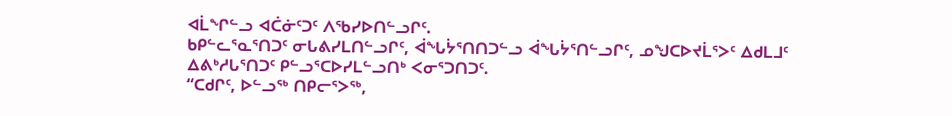ᐊᒫᖏᓪᓗ ᐊᑖᓃᑦᑐᑦ ᐱᖃᓯᐅᑎᓪᓗᒋᑦ.
ᑲᑭᓪᓚᕐᓇᕐᑎᑐᑦ ᓂᒐᕕᓯᒪᑎᓪᓗᒋᑦ, ᐋᖓᔮᕐᑎᑎᑐᓪᓗ ᐋᖓᔮᕐᑎᓪᓗᒋᑦ, ᓄᖑᑕᐅᔪᒫᕐᐳᑦ ᐃᑯᒪᒧᑦ ᐃᕕᒃᓱᒐᕐᑎᑐᑦ ᑭᓪᓗᕐᑕᐅᓯᒪᓪᓗᑎᒃ ᐸᓂᕐᑐᑎᑐᑦ.
“ᑕᑯᒋᑦ, ᐅᓪᓗᖅ ᑎᑭᓕᕐᐳᖅ,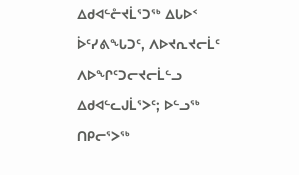ᐃᑯᐊᓪᓔᔪᒫᕐᑐᖅ ᐃᒐᐅᑉ ᐆᑦᓯᕕᖓᑐᑦ, ᐱᐅᔪᕆᔪᓕᒫᑦ ᐱᐅᖏᑦᑐᓕᔪᓕᒫᓪᓗ ᐃᑯᐊᓪᓚᒍᒫᕐᐳᑦ; ᐅᓪᓗᖅ ᑎᑭᓕᕐᐳᖅ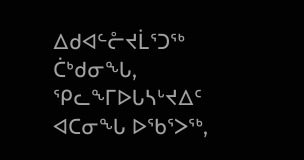ᐃᑯᐊᓪᓔᔪᒫᕐᑐᖅ ᑖᒃᑯᓂᖓ, ᕿᓚᖕᒥᐅᒐᓴᒡᔪᐃᑦ ᐊᑕᓂᖓ ᐅᖃᕐᐳᖅ,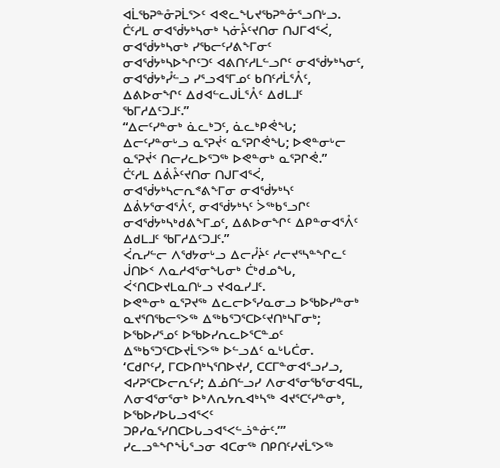ᐊᒫᖃᕈᓐᓁᕈᒫᕐᐳᑦ ᐊᕙᓚᖓᔪᖃᕈᓐᓁᕐᓗᑎᒡᓗ.
ᑖᑦᓱᒪ ᓂᐊᖂᔭᒃᓴᓂᒃ ᓴᓃᔧᑦᔪᑎᓂ ᑎᒍᒥᐊᕐᐹ, ᓂᐊᖂᔭᒃᓴᓂᒃ ᓯᖃᓕᑦᓯᕕᖕᒥᓂᑦ ᓂᐊᖂᔭᒃᓴᐅᖏᑦᑐᑦ ᐊᕕᑎᑦᓱᒪᓪᓗᒋᑦ ᓂᐊᖂᔭᒃᓴᓂᑦ, ᓂᐊᖂᔭᒃᓮᓪᓗ ᓯᕐᓗᐊᕐᒥᓄᑦ ᑲᑎᑦᓱᒫᕐᐰᑦ, ᐃᕕᐅᓂᖏᑦ ᐃᑯᐊᓪᓚᒍᒫᕐᐰᑦ ᐃᑯᒪᒧᑦ ᖃᒥᓱᐃᑦᑐᒧᑦ.”
“ᐃᓕᑦᓯᓐᓂᒃ ᓈᓚᒃᑐᑦ, ᓈᓚᒃᑭᕚᖓ; ᐃᓕᑦᓯᓐᓂᒡᓗ ᓇᕐᕈᔫᑉ ᓇᕐᕈᒋᕚᖓ; ᐅᕙᓐᓂᒡᓕ ᓇᕐᕈᔫᑉ ᑎᓕᓯᓚᐅᕐᑐᖅ ᐅᕙᓐᓂᒃ ᓇᕐᕈᒋᕚ.”
ᑖᑦᓱᒪ ᐃᕖᔧᑦᔪᑎᓂ ᑎᒍᒥᐊᕐᐹ, ᓂᐊᖂᔭᒃᓴᓕᕆᕝᕕᖕᒥᓂ ᓂᐊᖂᔭᒃᓴᑦ ᐃᕖᔭᕐᓂᐊᕐᐰᑦ, ᓂᐊᖂᔭᒃᓴᑦ ᐴᖅᑲᕐᓗᒋᑦ ᓂᐊᖂᔭᒃᓴᒃᑯᕕᖕᒥᓄᑦ, ᐃᕕᐅᓂᖏᑦ ᐃᑭᓐᓂᐊᕐᐰᑦ ᐃᑯᒪᒧᑦ ᖃᒥᓱᐃᑦᑐᒧᑦ.”
ᐹᕆᓯᓪᓕ ᐱᖁᔭᓂᒡᓗ ᐃᓕᓮᔩᑦ ᓱᓕᔪᕐᓴᓐᖏᓚᑦ ᒎᑎᐅᑉ ᐱᓇᓱᐊᕐᓂᖓᓂᒃ ᑖᒃᑯᓄᖓ, ᐹᑉᑎᑕᐅᔪᒪᓇᑎᒡᓗ ᔪᐊᓇᓯᒧᑦ.
ᐅᕙᓐᓂᒃ ᓇᕐᕈᔪᖅ ᐃᓚᓕᐅᕐᓯᓇᓂᓗ ᐅᖃᐅᓯᓐᓂᒃ ᓇᔪᕐᑎᖃᓕᕐᐳᖅ ᐃᖅᑲᕐᑐᕐᑕᐅᑦᔪᑎᒃᓴᒥᓂᒃ; ᐅᖃᐅᓯᕐᓄᑦ ᐅᖃᐅᓯᕆᓚᐅᕐᑕᓐᓄᑦ ᐃᖅᑲᕐᑐᕐᑕᐅᔪᒫᕐᐳᖅ ᐅᓪᓗᐃᑦ ᓇᒡᒐᑖᓂ.
‘ᑕᑯᒋᑦᓯ, ᒥᑕᐅᑎᒃᓴᕐᑎᐅᔪᓯ, ᑕᑕᒥᓐᓂᐊᕐᓗᓯᓗ, ᐊᓯᕈᕐᑕᐅᓕᕆᑦᓯ; ᐃᓅᑎᓪᓗᓯ ᐱᓂᐊᕐᓂᖃᕐᓂᐊᕋᒪ, ᐱᓂᐊᕐᓂᕐᓂᒃ ᐅᒃᐱᕆᔭᕆᐊᒃᓴᖅ ᐊᔪᕐᑕᑦᓯᓐᓂᒃ, ᐅᖃᐅᓯᐅᒐᓗᐊᕐᐸᑦ ᑐᑭᓯᓇᕐᓯᑎᑕᐅᒐᓗᐊᕐᐸᓪᓘᓐᓃᑦ.’”
ᓯᓚᓗᓐᖏᖔᕐᓗᓂ ᐊᑕᓂᖅ ᑎᑭᑎᑦᓯᔪᒫᕐᐳᖅ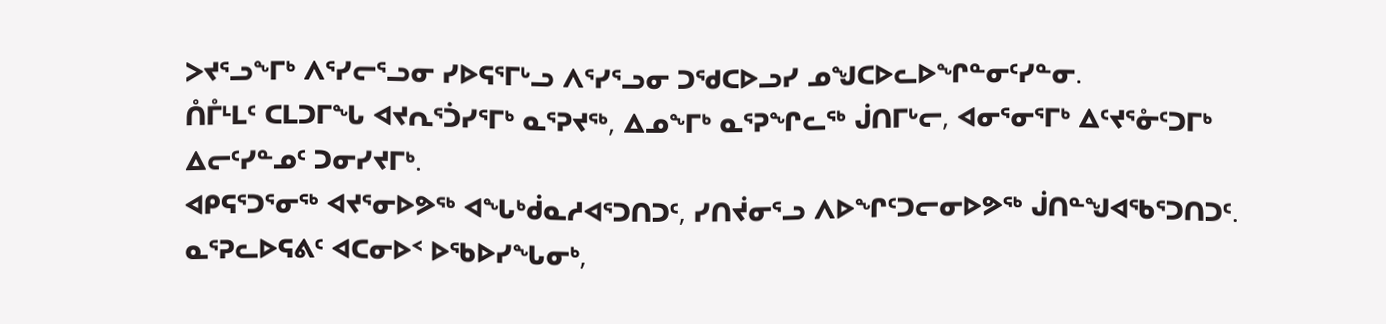ᐳᔪᕐᓗᖕᒥᒃ ᐱᕐᓯᓕᕐᓗᓂ ᓯᐅᕋᕐᒥᒡᓗ ᐱᕐᓯᕐᓗᓂ ᑐᖁᑕᐅᓗᓯ ᓄᖑᑕᐅᓚᐅᖏᓐᓂᑦᓯᓐᓂ.
ᑍᒤᒻᒪᑦ ᑕᒪᑐᒥᖓ ᐊᔪᕆᕐᑑᓯᕐᒥᒃ ᓇᕐᕈᔪᖅ, ᐃᓄᖕᒥᒃ ᓇᕐᕈᖏᓚᖅ ᒎᑎᒥᒡᓕ, ᐊᓂᕐᓂᕐᒥᒃ ᐃᑦᔪᕐᓁᑦᑐᒥᒃ ᐃᓕᑦᓯᓐᓄᑦ ᑐᓂᓯᔪᒥᒃ.
ᐊᑭᕋᕐᑐᕐᓂᖅ ᐊᔪᕐᓂᐅᕗᖅ ᐊᖓᒃᑰᓇᓱᐊᕐᑐᑎᑐᑦ, ᓯᑎᔫᓂᕐᓗ ᐱᐅᖏᑦᑐᓕᓂᐅᕗᖅ ᒎᑎᓐᖑᐊᖃᕐᑐᑎᑐᑦ. ᓇᕐᕈᓚᐅᕋᕕᑦ ᐊᑕᓂᐅᑉ ᐅᖃᐅᓯᖓᓂᒃ,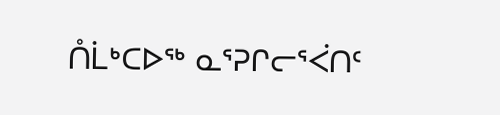ᑍᒫᒃᑕᐅᖅ ᓇᕐᕈᒋᓕᕐᐹᑎᑦ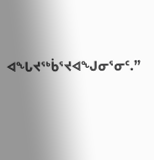ᐊᖓᔪᖅᑳᕐᔪᐊᖑᓂᕐᓂᑦ.”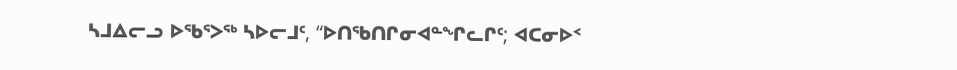ᓴᒧᐃᓕᓗ ᐅᖃᕐᐳᖅ ᓴᐅᓕᒧᑦ, “ᐅᑎᖃᑎᒋᓂᐊᓐᖏᓚᒋᑦ; ᐊᑕᓂᐅᑉ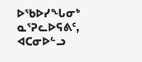ᐅᖃᐅᓯᖓᓂᒃ ᓇᕐᕈᓚᐅᕋᕕᑦ, ᐊᑕᓂᐅᓪᓗ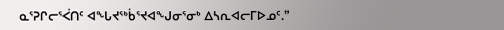ᓇᕐᕈᒋᓕᕐᐹᑎᑦ ᐊᖓᔪᖅᑳᕐᔪᐊᖑᓂᕐᓂᒃ ᐃᓴᕆᐊᓕᒥᐅᓄᑦ.”